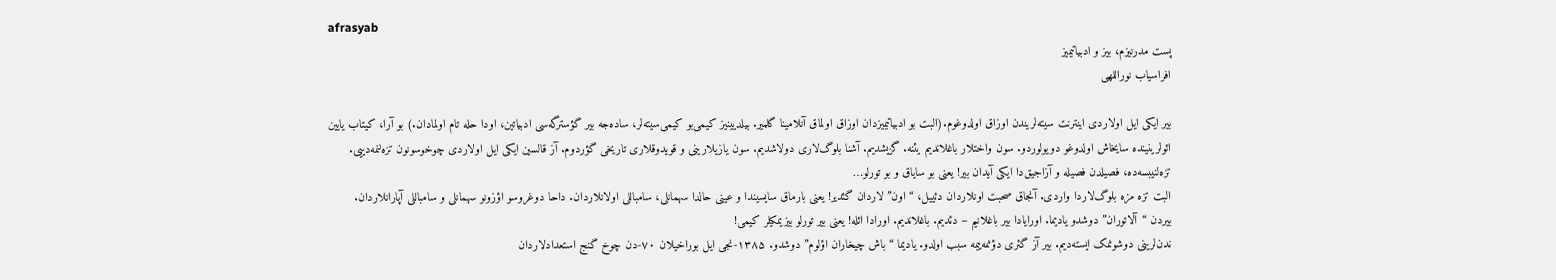afrasyab
پست مدرنیزم، بیز و ادبیاتیمیز
افراسیاب نوراللهی

بیر ایکی ایل اولاردی اینترنت سیته‌لریندن اوزاق اولدوغوم.(البت بو ادبیاتیمیزدان اوزاق اولماق آنلامینا گلمیر. بیلدیینیز کیمی‌بو کیمی‌سیته‌لر، ساده‌جه بیر گؤسترگه‌سی ادبیاتین، اودا حله تام اولمادان.) بو آرا، کیتاب یایین ائولرینینده سایخاش اولدوغو دویولوردو. سون واختلار باغلاندیم یئنه. گزیشدیم. آشنا بلوگ‌لاری دولاشدیم. سون یازیلارینی و قویدوقلاری تاریخی گؤردوم. آز قالسین ایکی ایل اولاردی چوخوسونون تزه‌لنمه‌دییی. تزه‌لنیبسه‌ده، فصیلدن فصیله و آزاجیق‌دا ایکی آیدان بیر! یعنی بو سایاق و بو تورلو…
البت تزه مزه بلوگ‌لاردا واردی. آنجاق صحبت اونلاردان دئییل، “اون”لاردان گئدیر! یعنی بارماق سایسیندا و عینی حالدا سهمانلی، سامباللی اولانلاردان. داحا دوغروسو اؤزونو سهمانلی و سامباللی آپارانلاردان.
بیردن “آلاتوران” دوشدو یادیما. اورایادا بیر باغلانیم – دئدیم. باغلاندیم. اورادا ائله! یعنی بیر تورلو بیزیمکیلر کیمی!
ندن‌لرینی دوشونمک ایسته‌دیم. بیر آز گئری دؤنمه‌ییمه سبب اولدو. یادیما “باش چیخاران اؤلوم” دوشدو. ۱۳۸۵-نجی ایل بوراخیلان ۷۰-دن چوخ گنج استعدادلاردان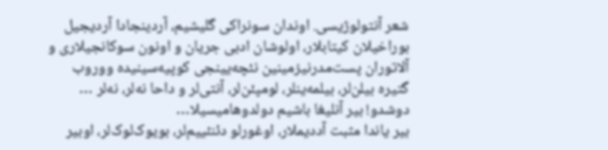شعر آنتولوژیسی. اوندان سونراکی گلیشیم، آردینجادا آردیجیل بوراخیلان کیتابلار، اولوشان ادبی جریان و اونون سوکانجیلاری و آلاتوران پست‌مدرنیزمینین نئچه‌یینجی کوپیه‌سینیده ووروب گتیره بیلن‌لر، بیلمه‌ینلر، لومپئن‌لر، آنتی‌لر و داحا‌ نه‌لر، نه‌لر … دوشدو! بیر آنلیغا باشیم دولدو‌هامیسیلا…
بیر یاندا مثبت آددیملار، اوغورلو دئنئییم‌لر، بویوک‌لوک‌لر، اوبیر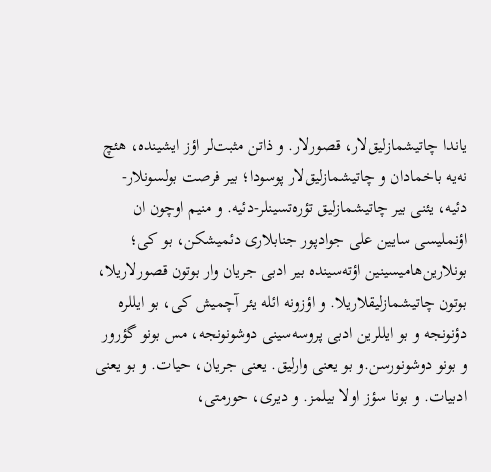یاندا چاتیشمازلیق‌لار، قصورلار. و ذاتن مثبت‌لر اؤز ایشینده، هئچ نه‌یه باخمادان و چاتیشمازلیق‌لار پوسودا؛ بیر فرصت بولسونلار-دئیه، یئنی بیر چاتیشمازلیق تؤره‌تسینلر-دئیه. و منیم اوچون ان اؤنملیسی سایین علی جوادپور جنابلاری دئمیشکن، بو کی؛ بونلارین‌هامیسینین اؤته‌سینده بیر ادبی جریان وار بوتون قصورلاریلا، بوتون چاتیشمازلیقلاریلا. و اؤزونه ائله یئر آچمیش کی، بو ایللره دؤنونجه و بو ایللرین ادبی پروسه‌سینی دوشونونجه، مس بونو گؤرور و بونو دوشونورسن.و بو یعنی وارلیق. یعنی جریان، حیات. و بو یعنی ادبیات. و بونا سؤز اولا بیلمز. و دیری، حورمتی،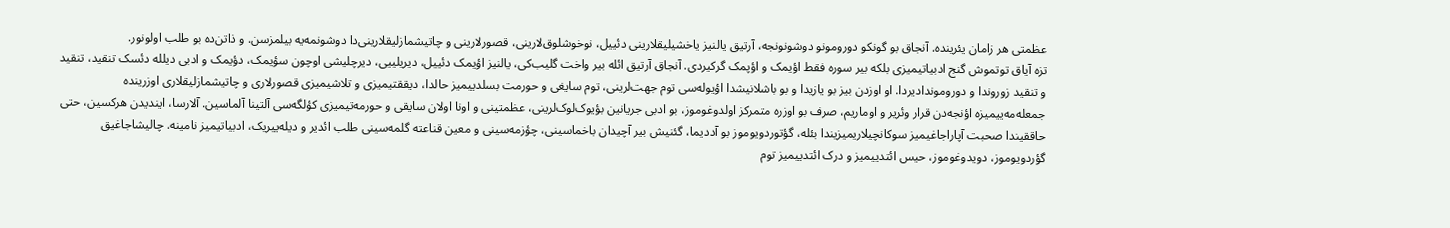عظمتی هر زامان یئرینده. آنجاق بو گونکو دورومونو دوشونونجه، آرتیق یالنیز یاخشیلیقلارینی دئییل، نوخوشلوق‌لارینی، قصورلارینی و چاتیشمازلیقلارینی‌دا دوشونمه‌یه بیلمزسن. و ذاتن‌ده بو طلب اولونور.
تزه آیاق توتموش گنج ادبیاتیمیزی بلکه بیر سوره فقط اؤیمک و اؤپمک گرکیردی. آنجاق آرتیق ائله بیر واخت گلیب‌کی، یالنیز اؤیمک دئییل، دیریلییی، دیرچلیشی اوچون سؤیمک، دؤیمک و ادبی دیلله دئسک تنقید، تنقید و تنقید زوروندا و دوروموندادیردا. او اوزدن بیز بو یازیدا و بو باشلانیشدا اؤیوله‌سی توم جهت‌لرینی، توم سایغی و حورمت بسلدییمیز حالدا، دیققتیمیزی و تلاشیمیزی قصورلاری و چاتیشمازلیقلاری اوزرینده جمعله‌مه‌ییمیزه اؤنجه‌دن قرار وئریر و اوماریم، صرف بو اوزره متمرکز اولدوغوموز، بو ادبی جریانین بؤیوک‌لوک‌لرینی، عظمتینی و اونا اولان سایقی و حورمه‌تیمیزی کؤلگه‌سی آلتینا آلماسین. آلارسا، ایندیدن هرکسین، حتی حاققیندا صحبت آپاراجاغیمیز سوکانچیلاریمیزیندا بئله، گؤتوردویوموز بو آددیما، گئنیش بیر آچیدان باخماسینی، چؤزمه‌سینی و معین قناعته گلمه‌سینی طلب ائدیر و دیله‌ییریک، ادبیاتیمیز نامینه. چالیشاجاغیق گؤردویوموز، دویدوغوموز، حیس ائتدییمیز و درک ائتدییمیز توم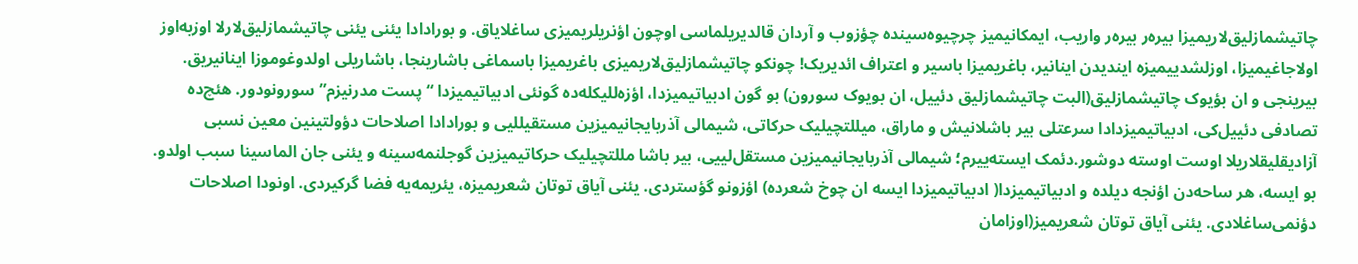چاتیشمازلیق‌لاریمیزا بیره‌ر بیره‌ر واریب، ایمکانیمیز چرچیوه‌سینده چؤزوب و آردان قالدیریلماسی اوچون اؤنریلریمیزی ساغلایاق. و بورادادا یئنی یئنی چاتیشمازلیق‌لارلا اوزبه‌اوز اولاجاغیمیزا، اوزلشدییمیزه ایندیدن اینانیر، باغریمیزا باسیر و اعتراف ائدیریک! چونکو چاتیشمازلیق‌لاریمیزی باغریمیزا باسماغی باشارینجا، باشاریلی اولدوغوموزا اینانیریق.
بیرینجی و ان بؤیوک چاتیشمازلیق(البت چاتیشمازلیق دئییل، ان بویوک سورون) بو گون ادبیاتیمیزدا، اؤزه‌للیکله‌ده گونئی ادبیاتیمیزدا “پست مدرنیزم” سورونودور. هئچ‌ده تصادفی دئییل‌کی، ادبیاتیمیزدادا سرعتلی بیر باشلانیش و ماراق، میللتچیلیک حرکاتی، شیمالی آذربایجانیمیزین مستقیللیی و بورادادا اصلاحات دؤولتینین معین نسبی آزادیقلیقلاریلا اوست اوسته دوشور.دئمک ایسته‌ییرم؛ شیمالی آذربایجانیمیزین مستقل‌لییی، بیر باشا مللتچیلیک حرکاتیمیزین گوجلنمه‌سینه و یئنی جان الماسینا سبب اولدو. بو ایسه، هر ساحه‌دن اؤنجه دیلده و ادبیاتیمیزدا( ادبیاتیمیزدا ایسه ان چوخ شعرده) اؤزونو گؤستردی. یئنی آیاق توتان شعریمیزه، یئریمه‌یه فضا گرکیردی. اونودا اصلاحات دؤنمی‌ساغلادی. یئنی آیاق توتان شعریمیز(اوزامان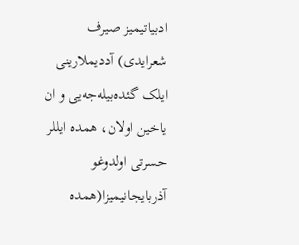ادبیاتیمیز صیرف شعرایدی) آددیملارینی ایلک گئده‌بیله‌جه‌یی و ان یاخین اولان، همده ایللر حسرتی اولدوغو آذربایجانیمیزا(همده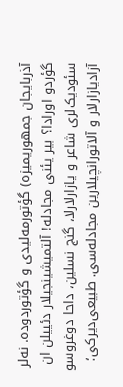آذربایجان جمهوریمیزه) گؤتورمه‌لیدی و گؤتوردوده. نه‌لر گؤردو اورادا؟ بیر یئنی مجادله! آلتمیشینجیلار دئییلن ان سئودیک‌لری شاعر و یازارلارلا، گنج نسلین، داحا دوغروسو آزادیازارلار و آلاتورانچیلارین مجادله‌سی. طبیعی‌دیرکی؛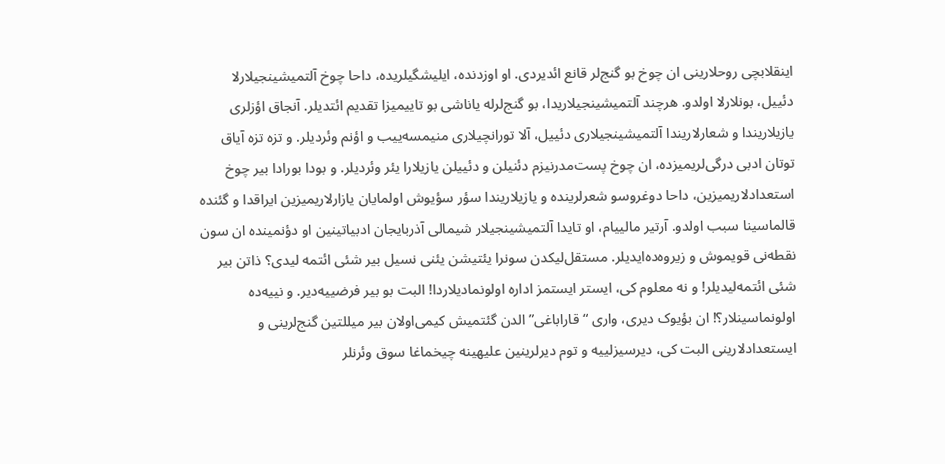اینقلابچی روحلارینی ان چوخ بو گنج‌لر قانع ائدیردی. او اوزدنده، ایلیشگیلریده، داحا چوخ آلتمیشینجیلارلا دئییل، بونلارلا اولدو. هرچند آلتمیشینجیلاریدا، بو گنج‌لرله یاناشی بو تاییمیزا تقدیم ائتدیلر. آنجاق اؤزلری یازیلاریندا و شعارلاریندا آلتمیشینجیلاری دئییل، آلا تورانچیلاری منیمسه‌ییب و اؤنم وئردیلر. و تزه تزه آیاق توتان ادبی درگی‌لریمیزده، ان چوخ پست‌مدرنیزم دئنیلن و دئییلن یازیلارا یئر وئردیلر. و بودا بورادا بیر چوخ استعدادلاریمیزین، داحا دوغروسو شعرلرینده و یازیلاریندا سؤر سؤیوش اولمایان یازارلاریمیزین ایراقدا و گئنده قالماسینا سبب اولدو. آرتیر مالییام، او تایدا آلتمیشینجیلار شیمالی آذربایجان ادبیاتینین او دؤنمینده ان سون نقطه‌نی قویموش و زیروه‌ده‌ایدیلر. مستقل‌لیکدن سونرا یئتیشن یئنی نسیل بیر شئی ائتمه لیدی؟ ذاتن بیر شئی ائتمه‌لیدیلر! و نه معلوم کی، ایستر ایستمز اداره اولونمادیلاردا! البت بو بیر فرضییه‌دیر. و نییه‌ده اولونماسینلار؟! ان بؤیوک دیری، واری “قاراباغی” الدن گئتمیش کیمی‌اولان بیر میللتین گنج‌لرینی و ایستعدادلارینی البت کی، دیرسیزلییه و توم دیرلرینین علیهینه چیخماغا سوق وئرنلر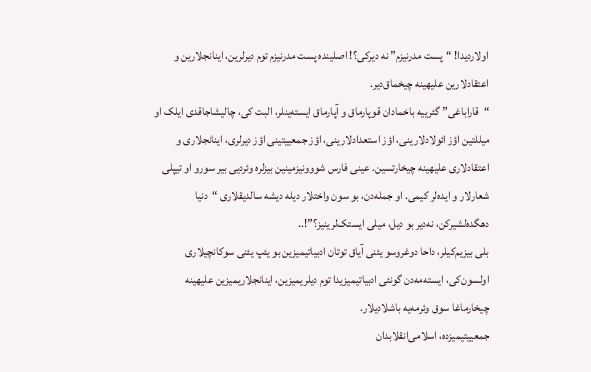اولاردیدا! “پست مدرنیزم” نه دیرکی؟! اصلینده پست مدرنیزم توم دیرلرین، اینانجلارین و اعتقادلارین علیهینه چیخماق‌دیر.
“قاراباغی” گئرییه باخمادان قوپارماق و آپارماق ایسته‌ینلر، البت کی، چالیشاجاقدی ایلک او میللتین اؤز ائولادلارینی، اؤز استعدادلارینی، اؤز جمعییتینی اؤز دیرلری، اینانجلاری و اعتقادلاری علیهینه چیخارتسین. عینی فارس شووونیزمینین بیزلره وئردیی بیر سورو او تیپلی شعارلار و ایده‌لر کیمی. او جمله‌دن، بو سون واختلار دیله دیشه سالدیقلاری “دنیا دهگده‌لشیرکن، نه‌دیر بو دیل، میلی ایستک‌لرینیز؟”!..
بلی بیزیم‌کیلر، داحا دوغروسو یئنی آیاق توتان ادبیاتیمیزین بو یئپ یئنی سوکانچیلاری اولسون‌کی، ایسته‌مه‌دن گونئی ادبیاتیمیزیدا توم دیلریمیزین، اینانجلاریمیزین علیهینه چیخارماغا سوق وئرمه‌یه باشلادیلار.
جمعییتیمیزده، اسلامی‌انقلابدان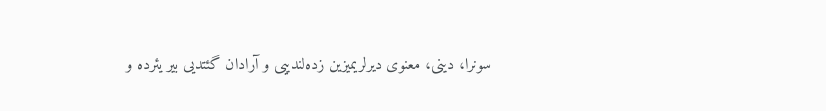سونرا، دینی، معنوی دیرلریمیزین زده‌لندییی و آرادان گئتدیی بیر یئرده و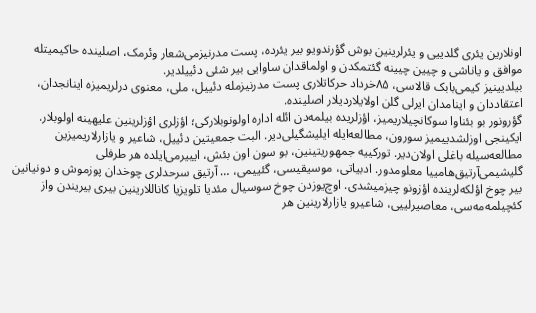اونلارین یئری گلدییی و یئرلرینین بوش گؤرندویو بیر یئرده، پست مدرنیزمی‌شعار وئرمک، اصلینده حاکیمیتله موافق و یاناشی و چیین چیینه گئتمکدن و اولماقدان ساوایی بیر شئی دئییلدیر.
بیلدیینیز کیمی‌بابک قالاسی، ۸۵خرداد حرکاتلاری پست مدرنیزمله دئییل، ملی، معنوی درلریمیزه اینانجدان، اعتقاددان و اینامدان ایرلی گلن اولایلاردیلار اصلینده.
گؤرونور بو بئناوا سوکانچیلاریمیز، اؤزلریده بیلمه‌دن ائله اداره اولونوبلارکی؛ اؤزلری اؤزلرینین علیهینه اولوبلار.
ایکینجی اوزلشدییمیز سورون، مطالعه‌ایله ایلیشگیلی‌دیر. البت جمعیتین دئییل، شاعیر و یازارلاریمیزین مطالعه‌سیله باغلی اولان‌دیر. تورکییه جمهوریتینین، بو سون اون بئش، ایییرمی‌ایلده هر طرفلی گلیشیمی‌آرتیق‌هامییا معلومدور. ادبیاتی، موسیقیسی، گئییمی، … آرتیق سرحدلری چوخدان پوزموش و دونیانین بیر چوخ اؤلکه‌لرینده اؤزونو چیزمیشدی. اوچ‌یوزدن چوخ سوسیال مئدیا تلویزیا کاناللارینین بیری بیریندن واز کئچیلمه‌مه‌سی، معاصیرلییی، شاعیرو یازارلارینین هر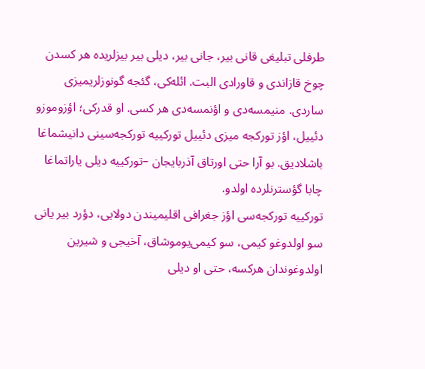طرفلی تبلیغی قانی بیر، جانی بیر، دیلی بیر بیزلریده هر کسدن چوخ قازاندی و قاورادی البت. ائله‌کی، گئجه گونوزلریمیزی ساردی. منیمسه‌دی و اؤنمسه‌دی هر کسی. او قدرکی؛ اؤزوموزو دئییل، اؤز تورکجه میزی دئییل تورکییه تورکجه‌سینی دانیشماغا باشلادیق. بو آرا حتی اورتاق آذربایجان –تورکییه دیلی یاراتماغا چابا گؤسترنلرده اولدو.
تورکییه تورکجه‌سی اؤز جغرافی اقلیمیندن دولایی، دؤرد بیر یانی سو اولدوغو کیمی، سو کیمی‌یوموشاق، آخیجی و شیرین اولدوغوندان هرکسه، حتی او دیلی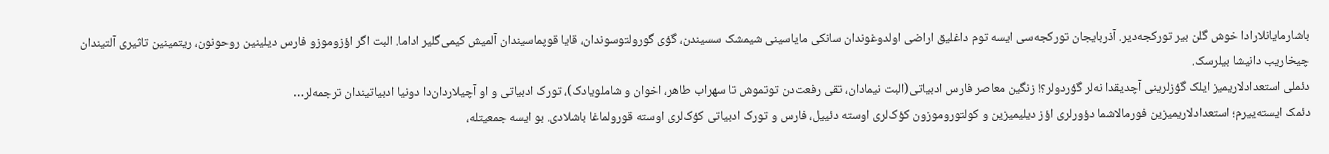باشارمایانلارادا خوش گلن بیر تورکجه‌دیر. آذربایجان تورکجه‌سی ایسه توم داغلیق اراضی اولدوغوندان سانکی مایاسینی شیمشک سسیندن، گؤی گورولتوسوندان، قایا قوپماسیندان آلمیش کیمی‌گلیر اداما. البت اگر اؤزوموزو فارس دیلینین روحونون، ریتمینین تاثیری آلتیندان چیخاریب دانیشا بیلرسک.
دئملی استعدادلاریمیز ایلک گؤزلرینی آچدیقدا نه‌لر گؤردولر؟! زنگین معاصر فارس ادبیاتی(البت نیمادان، تقی رفعت‌دن توتموش تا سهراب طاهر، اخوان و شاملویادک)، تورک ادبیاتی و او آچیلاردان‌دا دونیا ادبیاتیندان ترجمه‌لر…
دئمک ایسته‌ییرم؛ استعدادلاریمیزین فورمالاشما دؤورلری اؤز دیلیمیزین و کولتوروموزون کؤک‌لری اوسته دئییل، فارس و تورک ادبیاتی کؤک‌لری اوسته قورولماغا باشلادی. بو ایسه جمعیتله،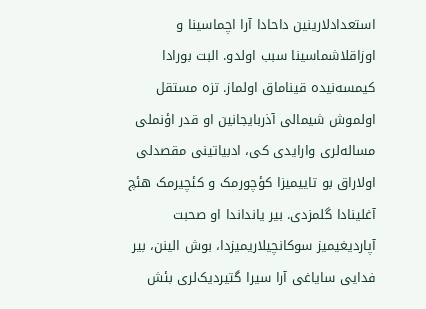استعدادلارینین داحادا آرا اچماسینا و اوزاقلاشماسینا سبب اولدو. البت بورادا کیمسه‌نیده قیناماق اولماز. تزه مستقل اولموش شیمالی آذربایجانین او قدر اؤنملی مساله‌لری وارایدی کی، ادبیاتینی مقصدلی اولاراق بو تاییمیزا کؤچورمک و کئچیرمک هئچ آغلینادا گلمزدی. بیر یانداندا او صحبت آپاردیغیمیز سوکانچیلاریمیزدا، بوش الینن، بیر فدایی سایاغی آرا سیرا گتیردیک‌لری بئش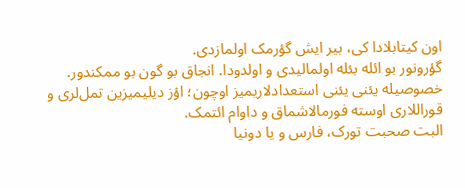اون کیتابلادا کی، بیر ایش گؤرمک اولمازدی.
گؤرونور بو ائله بئله اولمالیدی و اولدودا. انجاق بو گون بو ممکندور. خصوصیله یئنی یئنی استعدادلاریمیز اوچون؛ اؤز دیلیمیزین تمل‌لری و قوراللاری اوسته فورمالاشماق و داوام ائتمک.
البت صحبت تورک، فارس و یا دونیا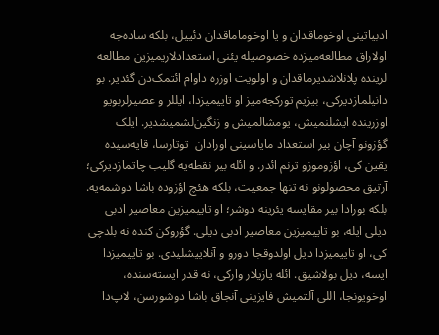ادبیاتینی اوخوماقدان و یا اوخوماماقدان دئییل، بلکه ساده‌جه اولاراق مطالعه‌میزده خصوصیله یئنی استعدادلاریمیزین مطالعه لرینده پلانلاشدیرماقدان و اولویت اوزره داوام ائتمک‌دن گئدیر. بو دانیلمازدیرکی، بیزیم تورکجه‌میز او تاییمیزدا، ایللر و عصیرلربویو اوزرینده ایشلنمیش، یومشالمیش و زنگین‌لشمیشدیر. ایلک گؤزونو آچان بیر استعداد مایاسینی اورادان  توتارسا، قایه‌سیده یقین کی، اؤزوموزو ترنم ائدر. و ائله بیر نقطه‌یه گلیب چاتمازدیرکی؛ آرتیق محصولونو نه تنها جمعیت، بلکه هئچ اؤزوده باشا دوشمه‌یه.
بلکه بورادا بیر مقایسه یئرینه دوشر؛ او تاییمیزین معاصیر ادبی دیلی ایله، بو تاییمیزین معاصیر ادبی دیلی. گؤروکن کنده نه بلدچی کی، او تاییمیزدا دیل اولدوقجا دورو و آنلاییشلیدی. بو تاییمیزدا ایسه، دیل بولاشیق. ائله یازیلار وارکی، نه قدر ایسته‌سنده، اوخویونجا، اللی آلتمیش فایزینی آنجاق باشا دوشورسن، لاپ‌دا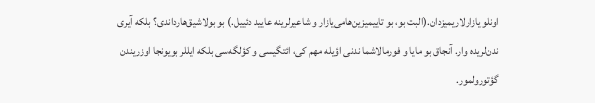اونلو یازارلاریمیزدان.(البت بو، بو تاییمیزین‌هامی‌یازار و شاعیرلرینه عایید دئییل.) بو بولاشیق‌هارداندی؟ بلکه آیری ندن‌لریده وار. آنجاق بو مایا و فورمالاشما ندنی اؤیله مهم کی، ائتگیسی و کؤلگه‌سی بلکه ایللر بویونجا اوزریندن گؤتورولمور.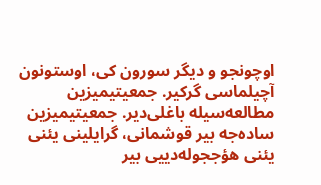اوچونجو و دیگر سورون کی، اوستونون آچیلماسی گرکیر. جمعیتیمیزین مطالعه‌سیله باغلی‌دیر. جمعیتیمیزین ساده‌جه بیر قوشمانی، گرایلینی یئنی یئنی هؤججوله‌دییی بیر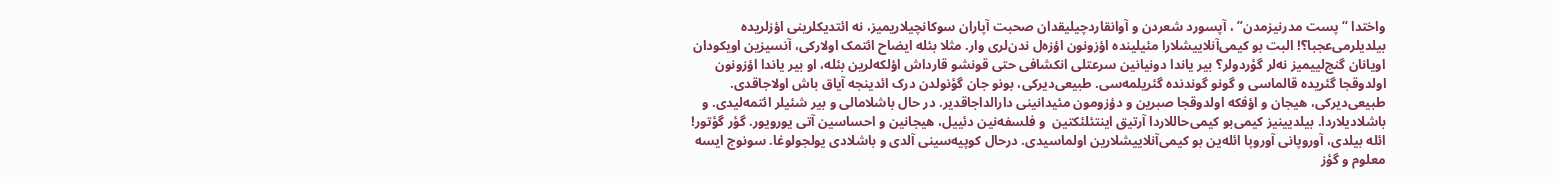واختدا “پست مدرنیزمدن” ، آپسورد شعردن و آوانقاردچیلیقدان صحبت آپاران سوکانچیلاریمیز، نه ائتدیکلرینی اؤزلریده بیلدیلرمی‌عجبا؟! البت بو کیمی‌آنلاییشلارا مئیلینده اؤزونون اؤزه‌ل ندن‌لری وار. مثلا بئله ایضاح ائتمک اولارکی، آنسیزین اویکودان اویانان گنج‌لییمیز نه‌لر گؤردولر؟ بیر یاندا دونیانین سرعتلی انکشافی حتی قونشو قارداش اؤلکه‌لرین بئله، او بیر یاندا اؤزونون اولدوقجا گئریده قالماسی و گونو گوندنده گئریلمه‌سی. طبیعی‌دیرکی، بونو جان گؤنولدن درک ائدینجه آیاق باش اولاجاقدی. طبیعی‌دیرکی، هیجان و اؤفکه اولدوقجا صبرین و دؤزومون مئیدانینی دارالداجاقدیر. در حال باشلامالی و بیر شئیلر ائتمه‌لیدی. و باشلادیلاردا. بیلدیینیز کیمی‌بو کیمی‌حاللاردا آرتیق اینتئلئکتین  و فلسفه‌نین دئییل، هیجانین و احساسین آتی یورویور. گؤر گؤتور! ائله بیلدی، آوروپانی آوروپا ائله‌ین بو کیمی‌آنلاییشلارین اولماسیدی. درحال کوپیه‌سینی آلدی و باشلادی یولجولوغا. سونوج ایسه معلوم و گؤز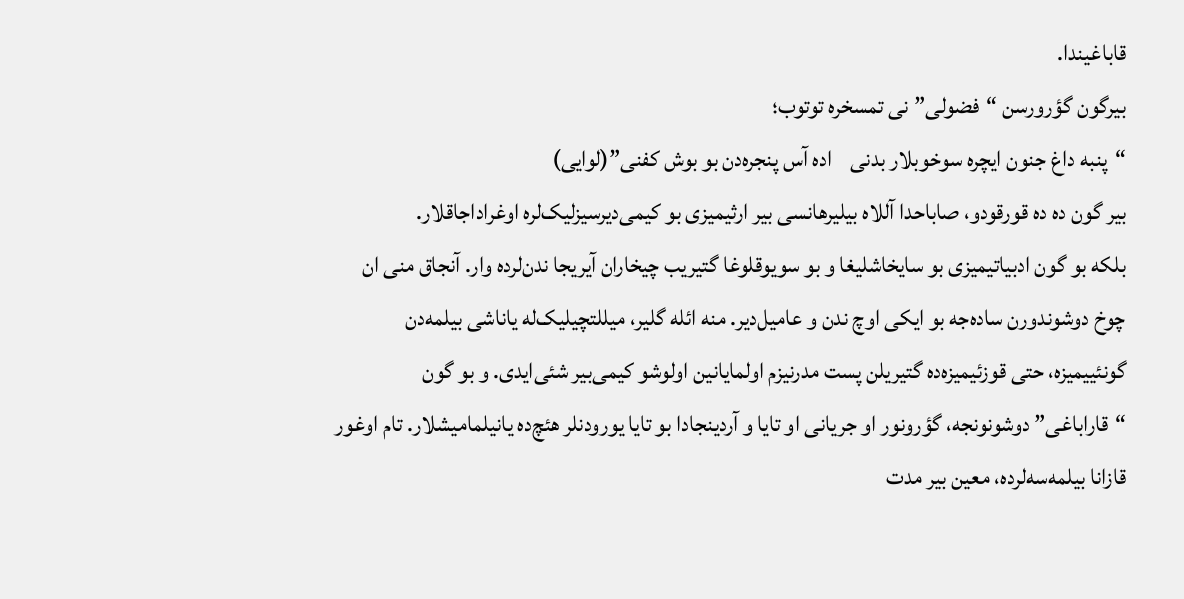قاباغیندا.
بیرگون گؤرورسن “فضولی”نی تمسخره توتوب؛
“پنبه داغ جنون ایچره سوخوبلار بدنی    اده آس پنجره‌دن بو بوش کفنی”(لوایی)
بیر گون ده ده قورقودو، صاباحدا آللاه بیلیر‌هانسی بیر ارثیمیزی بو کیمی‌دیرسیزلیک‌لره اوغراداجاقلار.
بلکه بو گون ادبیاتیمیزی بو سایخاشلیغا و بو سویوقلوغا گتیریب چیخاران آیریجا ندن‌لرده وار. آنجاق منی ان چوخ دوشوندورن ساده‌جه بو ایکی اوچ ندن و عامیل‌دیر. منه ائله گلیر، میللتچیلیک‌له یاناشی بیلمه‌دن گونئییمیزه، حتی قوزئیمیزه‌ده گتیریلن پست مدرنیزم اولمایانین اولوشو کیمی‌بیر شئی‌ایدی. و بو گون “قاراباغی” دوشونونجه، گؤرونور او جریانی او تایا و آردینجادا بو تایا یورودنلر هئچ‌ده یانیلمامیشلار. تام اوغور قازانا بیلمه‌سه‌لرده، معین بیر مدت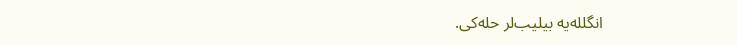انگلله‌یه ‌بیلیب‌لر حله‌کی.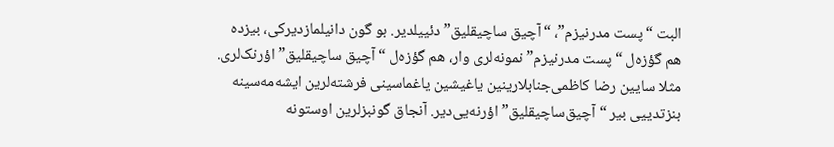البت “پست مدرنیزم”، “آچیق ساچیقلیق” دئییلدیر. بو گون دانیلمازدیرکی، بیزده هم گؤزه‌ل “پست مدرنیزم” نمونه‌لری وار، هم گؤزه‌ل “آچیق ساچیقلیق” اؤرنک‌لری. مثلا سایین رضا کاظمی‌جنابلارینین یاغیشین یاغماسینی فرشته‌لرین ایشه‌مه‌سینه بنزتدییی بیر “آچیق‌ساچیقلیق” اؤرنه‌یی‌دیر. آنجاق گونبزلرین اوستونه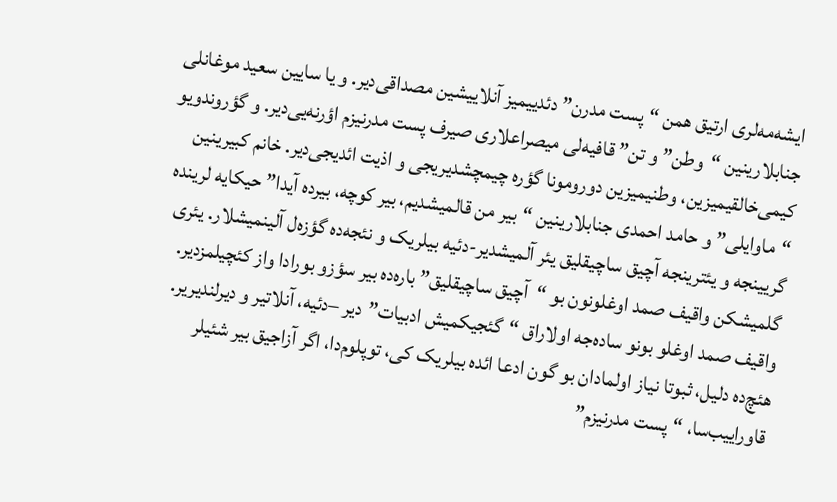ایشه‌مه‌لری ارتیق همن “پست مدرن” دئدییمیز آنلاییشین مصداقی‌دیر. و یا سایین سعید موغانلی جنابلارینین “وطن” و تن” قافیه‌لی میصراعلاری صیرف پست مدرنیزم اؤرنه‌یی‌دیر. و گؤروندویو کیمی‌خالقیمیزین، وطنیمیزین دورومونا گؤره چیمچشدیریجی و اذیت ائدیجی‌دیر. خانم کبیرینین “ماوایلی” و حامد احمدی جنابلارینین “بیر من قالمیشدیم، بیر کوچه، بیرده آیدا” حیکایه لرینده گریینجه و یئترینجه آچیق ساچیقلیق یئر آلمیشدیر-دئیه بیلریک و نئجه‌ده گؤزه‌ل آلینمیشلار. یئری گلمیشکن واقیف صمد اوغلونون بو “آچیق ساچیقلیق” باره‌ده بیر سؤزو بورادا واز کئچیلمزدیر. واقیف صمد اوغلو بونو ساده‌جه اولاراق “گئجیکمیش ادبیات”دیر –دئیه، آنلاتیر و دیرلندیریر.
هئچ‌ده دلیل، ثبوتا نیاز اولمادان بو گون ادعا ائده بیلریک کی، توپلوم‌دا، اگر آزاجیق بیر شئیلر قاوراییب‌سا، “پست مدرنیزم”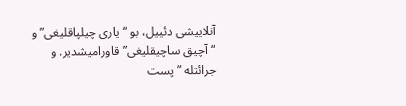آنلاییشی دئییل، بو “یاری چیلپاقلیغی” و “آچیق ساچیقلیغی” قاورامیشدیر. و جرائتله ” پست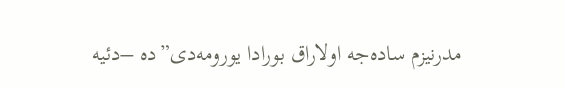مدرنیزم ساده‌جه اولاراق بورادا یورومه‌دی”ده –دئیه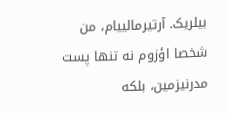بیلریک. آرتیرمالییام، من شخصا اؤزوم نه تنها پست مدرنیزمین، بلکه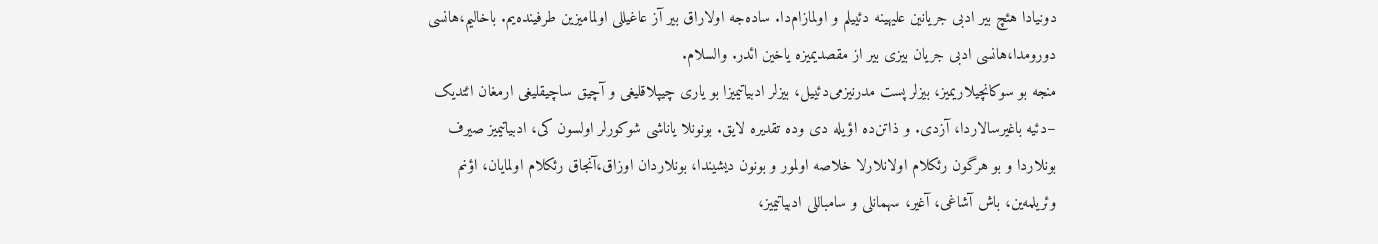دونیادا هئچ بیر ادبی جریانین علیهینه دئییلم و اولمازام‌دا. ساده‌جه اولاراق بیر آز عاغیللی اولمامیزین طرفینده‌یم. باخالیم،‌هانسی دورومدا،‌هانسی ادبی جریان بیزی بیر از مقصدیمیزه یاخین ائدر. والسلام.
منجه بو سوکانچیلاریمیز، بیزلر پست مدرنیزمی‌دئییل، بیزلر ادبیاتیمیزا بو یاری چیپلاقلیغی و آچیق ساچیقلیغی ارمغان ائتدیک –دئیه باغیرسالاردا، آزدی. و ذاتن‌ده اؤیله دی وده تقدیره لایق. بونونلا یاناشی شوکورلر اولسون کی، ادبیاتیمیز صیرف بونلاردا و بو هرگون رئکلام اولانلارلا خلاصه اولمور و بونون دیشیندا، بونلاردان اوزاق،آنجاق رئکلام اولمایان، اؤنم وئریلمه‌ین، باش آشاغی، آغیر، سهمانلی و سامباللی ادبیاتیمیز،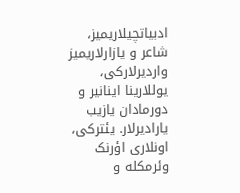ادبیاتچیلاریمیز، شاعر و یازارلاریمیز واردیرلارکی، یوللارینا اینانیر و دورمادان یازیب یارادیرلار. یئترکی، اونلاری اؤرنک وئرمکله و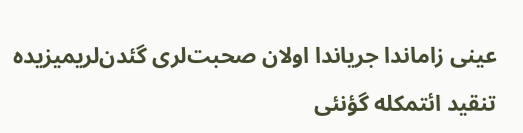عینی زاماندا جریاندا اولان صحبت‌لری گئدن‌لریمیزیده تنقید ائتمکله گؤنئی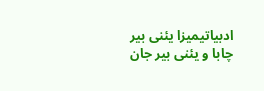ادبیاتیمیزا یئنی بیر چابا و یئنی بیر جان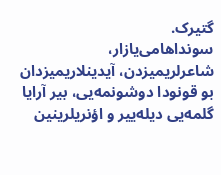گتیرک.
سوندا‌هامی‌یازار، شاعرلریمیزدن، آیدینلاریمیزدان بو قونودا دوشونمه‌یی، بیر آرایا گلمه‌یی دیله‌ییر و اؤنریلرینین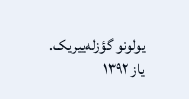یولونو گؤزله‌ییریک.
یاز ۱۳۹۲